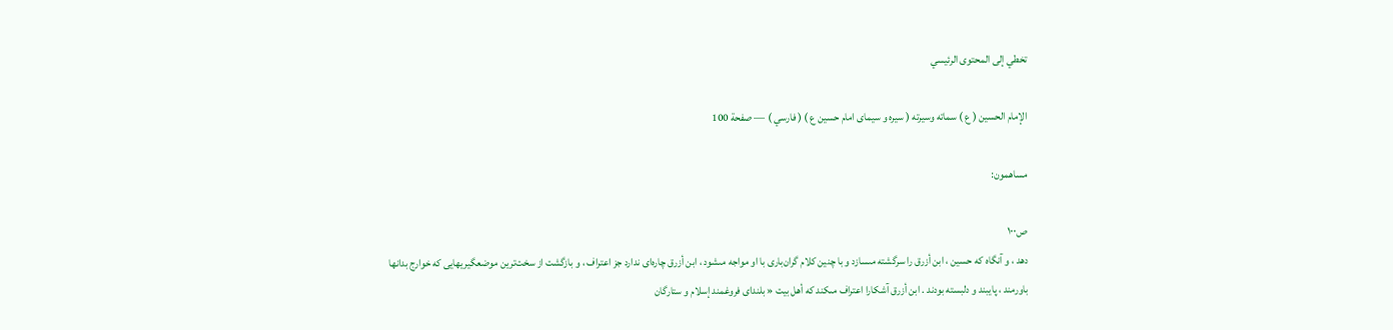تخطي إلى المحتوى الرئيسي

الإمام الحسين ( ع ) سماته وسيرته ( سيره و سيماى امام حسين ع ) ( فارسي ) — صفحة 100

مساهمون:

ص١٠٠
دهد ، و آنگاه كه حسين ، ابن أزرق را سرگشته مىسازد و با چنين كلام گران‌بارى با او مواجه مىشود ، ابن أزرق چاره‌اى ندارد جز اعتراف ، و بازگشت از سخت‌ترين موضعگيريهايى كه خوارج بدانها باورمند ، پايبند و دلبسته بودند . ابن أزرق آشكارا اعتراف مىكند كه أهل بيت « بلنداى فروغمند إسلام و ستارگان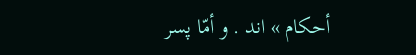أحكام » اند . و أمّا پسر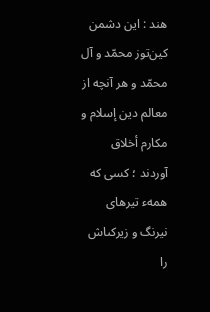هند : اين دشمن كين‌توز محمّد و آل محمّد و هر آنچه از معالم دين إسلام و مكارم أخلاق آوردند ؛ كسى كه همهء تيرهاى نيرنگ و زيركىاش را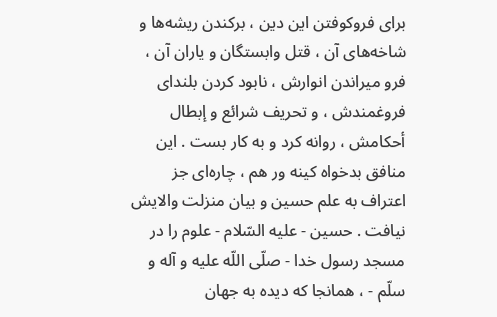براى فروكوفتن اين دين ، بركندن ريشه‌ها و شاخه‌هاى آن ، قتل وابستگان و ياران آن ، فرو ميراندن انوارش ، نابود كردن بلنداى فروغمندش ، و تحريف شرائع و إبطال أحكامش ، روانه كرد و به كار بست . اين منافق بدخواه كينه ور هم ، چاره‌اى جز اعتراف به علم حسين و بيان منزلت والايش نيافت . حسين - عليه السّلام - علوم را در مسجد رسول خدا - صلّى اللّه عليه و آله و سلّم - ، همانجا كه ديده به جهان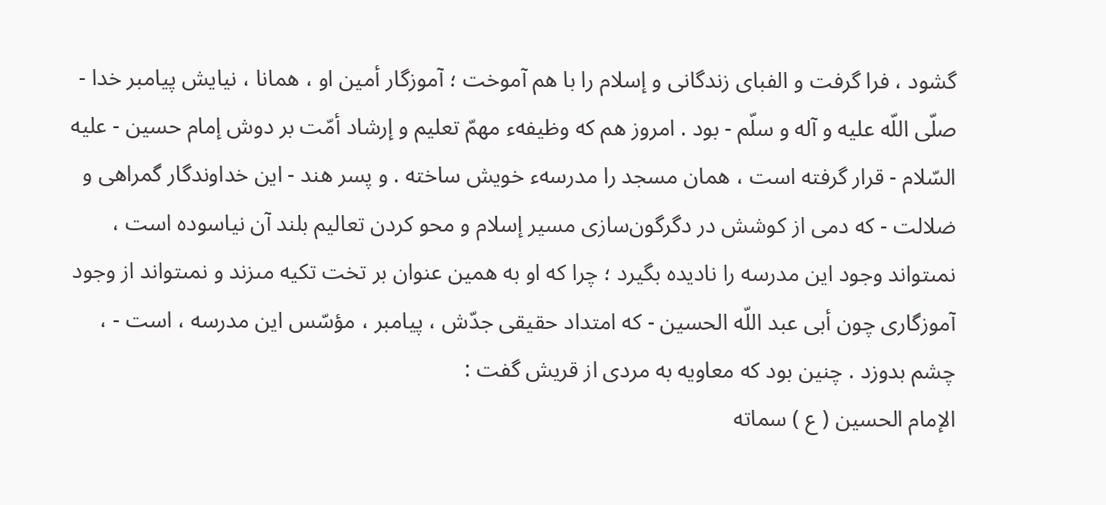گشود ، فرا گرفت و الفباى زندگانى و إسلام را با هم آموخت ؛ آموزگار أمين او ، همانا ، نيايش پيامبر خدا - صلّى اللّه عليه و آله و سلّم - بود . امروز هم كه وظيفهء مهمّ تعليم و إرشاد أمّت بر دوش إمام حسين - عليه السّلام - قرار گرفته است ، همان مسجد را مدرسهء خويش ساخته . و پسر هند - اين خداوندگار گمراهى و ضلالت - كه دمى از كوشش در دگرگون‌سازى مسير إسلام و محو كردن تعاليم بلند آن نياسوده است ، نمىتواند وجود اين مدرسه را ناديده بگيرد ؛ چرا كه او به همين عنوان بر تخت تكيه مىزند و نمىتواند از وجود آموزگارى چون أبى عبد اللّه الحسين - كه امتداد حقيقى جدّش ، پيامبر ، مؤسّس اين مدرسه ، است - ، چشم بدوزد . چنين بود كه معاويه به مردى از قريش گفت :
الإمام الحسين ( ع ) سماته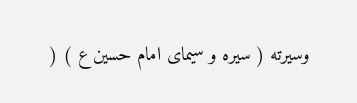وسيرته ( سيره و سيماى امام حسين ع ) (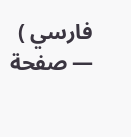فارسي ) — صفحة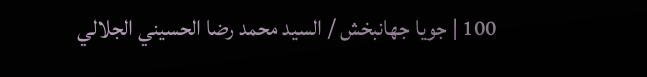100 | جويا جهانبخش / السيد محمد رضا الحسيني الجلالي